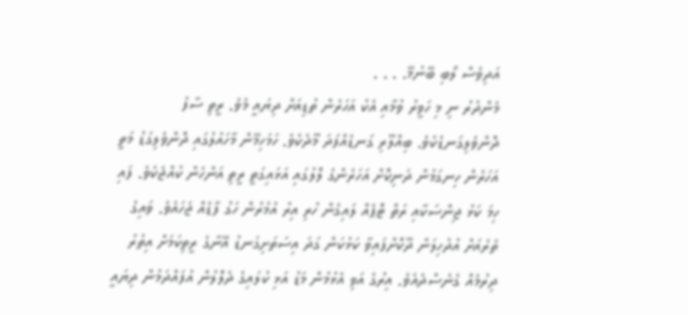އަދިވެސް ލޯބި ބޭނުމޭ. . . .
މެންދުރު ނި މި ހަވީރު ވުމާއި އެކު އަހަރެން ތުޑިއަށް ދިޔައީ މެވެ. ރީތި ސާފު ދޮންވެލިގަނޑެކެވެ. ބިއްލޫރި ގަނޑެއްފަދަ މޫދެކެވެ. ހަމަހިމޭން މާހައުލުގައި ދޮންވެލިގަޑު މަތީ އަހަރެން ހިނގަމުން ދަނިކޮށް އަހަރެންގެ ލޮލުގައި އަޅައިގަތީ ރީތި އަންހެން ކުއްޖެކެވެ. ފައި ހިމަ ކަޅު ޖިންސަކާއި ރަތް ޓޮޕެއް ލައިގެން ހުރި އިރު އުމުރުން ހަގު ފާޑެއް ޖަހައެވެ. ވައިގެ ތެރެއަށް އުދުހިލަން ދޫކޮށްފައިވާ ކަޅުކަން ގަދަ އިސަތަށިގަނޑު އޭނާގެ ރީތިކަމަށް އިތުރު ދިރުމެއް ގެނެސްދެއެވެ. އިރުގެ އަވި އެޅުމުން މަޑު އަޅި ކުލައިގެ ދެލޮލުން އުފައްދަމުން ދިޔައީ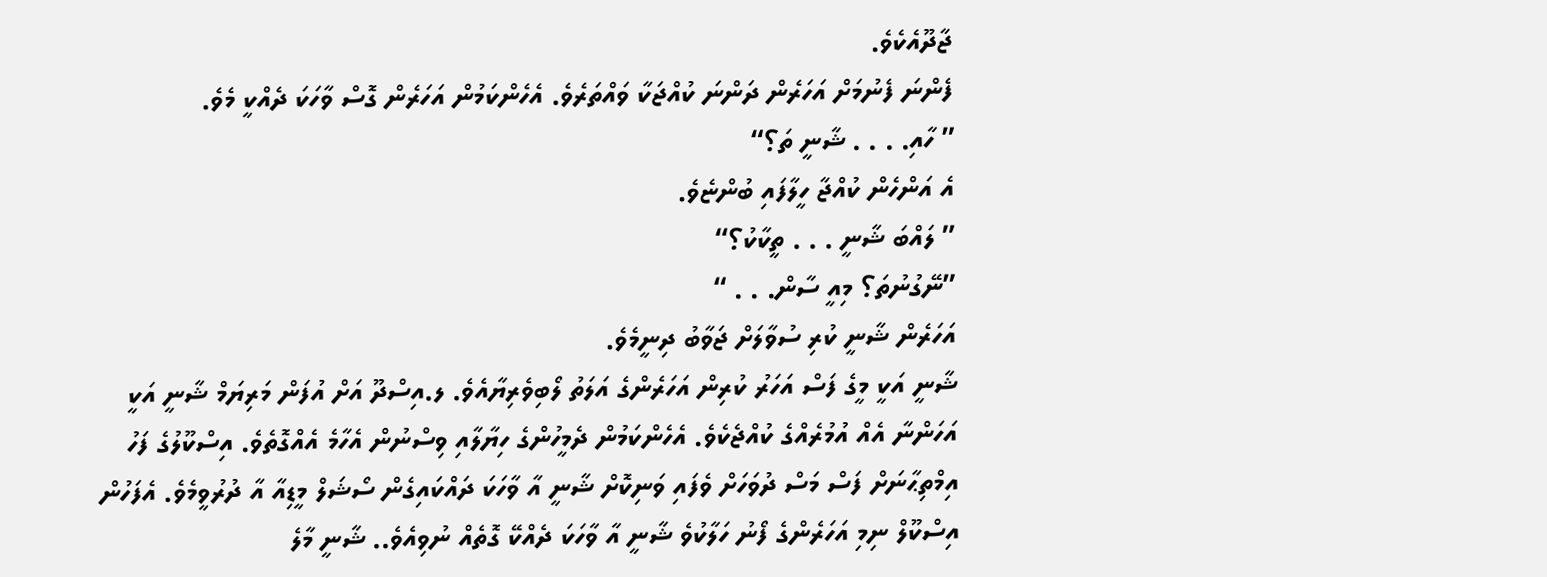ޖާދޫއެކެވެ.
ފެންނަ ފެނުމަށް އަހަރެން ދަންނަ ކުއްޖަކާ ވައްތަރެވެ. އެހެންކަމުން އަހަރެން ގޮސް ވާހަކަ ދެއްކީ މެވެ.
” ހާއި. . . . ޝާނީ ތަ؟“
އެ އަންހެން ކުއްޖާ ހީލާފައި ބުންޏެވެ.
” ލައްބަ ޝާނީ . . . ތީކާކު؟“
”ނޭގުނުތަ؟ މިއީ ސާން. . . “
އަހަރެން ޝާނީ ކުރި ސުވާލަށް ޖަވާބު ދިނީމެވެ.
ޝާނީ އަކީ މީގެ ފަސް އަހަރު ކުރިން އަހަރެންގެ އަލަތު ލޯބިވެރިޔާއެވެ. ލ.އިސްދޫ އަށް އުފަން މަރިޔަމް ޝާނީ އަކީ އަހަންނާ އެއް އުމުރެއްގެ ކުއްޖެކެވެ. އެހެންކަމުން ދެމީހުންގެ ހިޔާލާއި ވިސްނުން އެހާމެ އެއްގޮތެވެ. އިސްކޫލުގެ ފަހު އިމްތިޙާނަށް ފަސް މަސް ދުވަހަށް ވެފައި ވަނިކޮށް ޝާނީ އާ ވާހަކަ ދައްކައިގެން ސޯޝަލް މީޑިއާ އާ ދުރުވީމެވެ. އެފަހުން އިސްކޫލް ނިމި އަހަރެންގެ ފޯނު ހަލާކުވެ ޝާނީ އާ ވާހަކަ ދެއްކޭ ގޮތެއް ނުވިއެވެ.. ޝާނީ މާލެ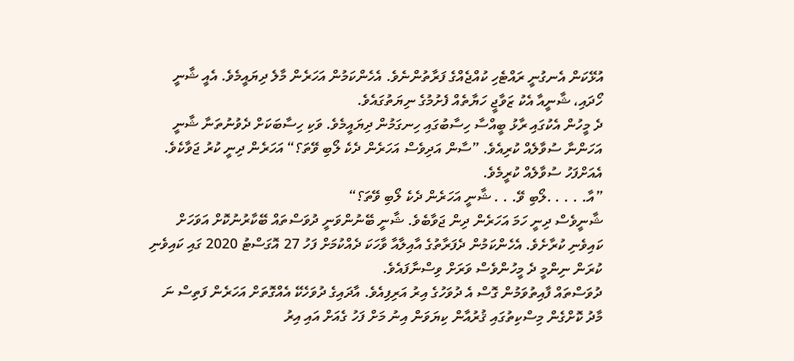އުޅޭކަން އެނގުނީ ރައްޓެހި ކުއްޖެއްގެ ފަރާތުންނެވެ. އެހެންކަމުން އަހަރެން މާލެ ދިޔައީމެވެ. އެއީ ޝާނީ ހޯދައި، ޝާނީއާ އެކު ޒަވާޖީ ހަޔާތެއް ފެށުމުގެ ނިޔަތުގައެވެ.
ދެ މީހުން އެކުގައި ރާޅު ބީއްސާ ހިސާބުގައި ހިނގަމުން ދިޔައީމެވެ. ވަކި ހިސާބަކަށް ދެވުނުތަނާ ޝާނީ އަހަންނާ ސުވާލެއް ކުރިއެވެ. ”ސާން އަދިވެސް އަހަރެން ދެކެ ލޯބި ވޭތަ؟“ އަހަރެން ދިނީ ކުރު ޖަވާކެވެ. އެއަށްފަހު ސުވާލެއް ކުރީމެވެ.
”އާ. . . . .ލޯބި ވޭ. . . ޝާނީ އަހަރެން ދެކެ ލޯބި ވޭތަ؟“
ޝާނީވެސް ދިނީ ހަމަ އަހަރެން ދިން ޖަވާބެވެ. ޝާނީ ބޭނުންވަނީ ދުވަސްތައް ބޭކާރުނުކޮށް އަވަހަށް ކައިވެނި ކުރާށެވެ. އެހެންކަމުން ދެފަރާތުގެ އާއިލާއާ ވާހަކަ ދެއްކުމަށް ފަހު 27 އޮގަސްޓު 2020 ގައި ކައިވެނި ކުރަން ނިންމީ ދެ މީހުންވެސް ވަރަށް ވިސްނާފައެވެ.
ދުވަސްތައް ފާއިތުވަމުން ގޮސް އެ ދުވަހުގެ އިރު އަރިފިއެވެ. އާދައިގެ ދުވަހެކޭ އެއްގޮތަށް އަހަރެން ފަތިސް ނަ މާދު ކޮށްގެން މިސްކިތުގައި ޤުރުއާން ކިޔަވަން އިނު މަށް ފަހު ގެއަށް އައި އިރު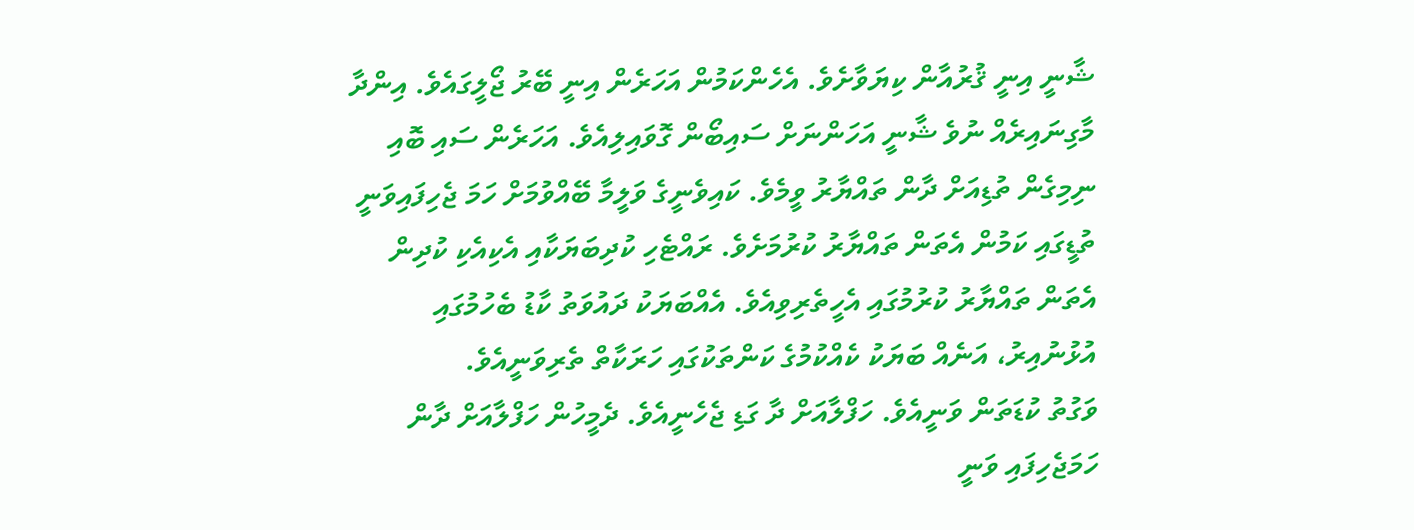ޝާނީ އިނީ ޤުރުއާން ކިޔަވާށެވެ. އެހެންކަމުން އަހަރެން އިނީ ބޭރު ޖޯލީގައެވެ. އިންދާ މާގިނައިރެއް ނުވެ ޝާނީ އަހަންނަށް ސައިބޯން ގޮވައިލިއެވެ. އަހަރެން ސައި ބޮއި ނިމިގެން ތުޑިއަށް ދާން ތައްޔާރު ވީމެވެ. ކައިވެނީގެ ވަލީމާ ބޭއްވުމަށް ހަމަ ޖެހިފައިވަނީ ތުޑީގައި ކަމުން އެތަން ތައްޔާރު ކުރުމަށެވެ. ރައްޓެހި ކުދިބަޔަކާއި އެކިއެކި ކުދިން އެތަން ތައްޔާރު ކުރުމުގައި އެހީތެރިވިއެވެ. އެއްބަޔަކު ދައުވަތު ކާޑު ބެހުމުގައި އުޅުނުއިރު، އަނެއް ބަޔަކު ކެއްކުމުގެ ކަންތަކުގައި ހަރަކާތް ތެރިވަނީއެވެ.
ވަގުތު ކުޑަތަން ވަނީއެވެ. ހަފްލާއަށް ދާ ގަޑި ޖެހެނީއެވެ. ދެމީހުން ހަފްލާއަށް ދާން ހަމަޖެހިފައި ވަނީ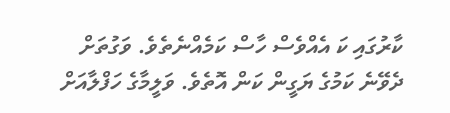ކާރުގައި ކަ އެއްވެސް ހާސް ކަމެއްނެތެވެ. ވަގުތަށް ދެވޭނެ ކަމުގެ ޔަގީން ކަން އޮތެވެ. ވަލީމާގެ ހަފްލާއަށް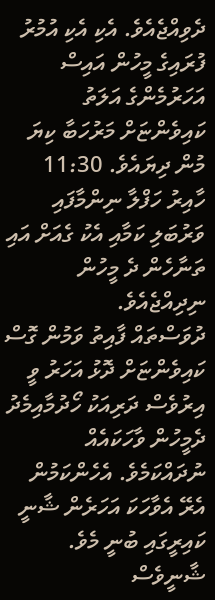ދެވިއްޖެއެވެ. އެކި އެކި އުމުރު ފުރައިގެ މީހުން އައިސް އަހަރުމެންގެ އަލަތު ކައިވެންޏަށް މަރުހަބާ ކިޔަ މުން ދިޔައެވެ. 11:30 ހާއިރު ހަފްލާ ނިންމާފައި ވަރުބަލި ކަމާއި އެކު ގެއަށް އައި ތަނާހެން ދެ މީހުން ނިދިއްޖެއެވެ.
ދުވަސްތައް ފާއިތު ވަމުން ގޮސް ކައިވެންޏަށް ދޮޅު އަހަރު ވީ އިރުވެސް ދަރިއަކު ހޯދުމާއިމެދު ދެމީހުން ވާހަކައެއް ނުދައްކަމެވެ. އެހެންކަމުން އެރޭ އެވާހަކަ އަހަރެން ޝާނީ ކައިރީގައި ބުނީ މެވެ. ޝާނީވެސް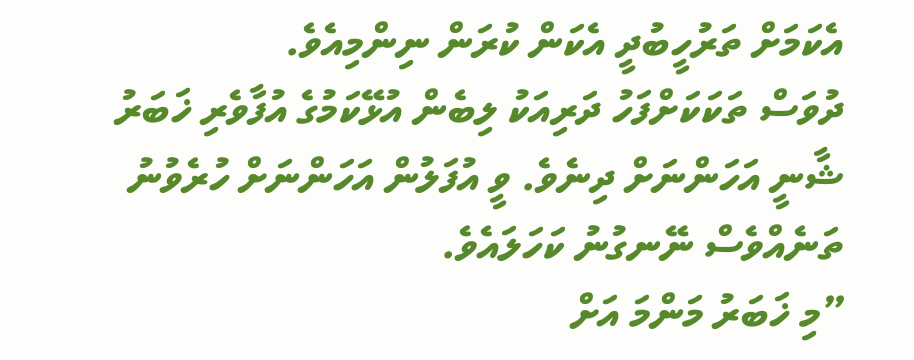އެކަމަށް ތަރުހީބުދީ އެކަން ކުރަން ނިންމިއެވެ.
ދުވަސް ތަކަކަށްފަހު ދަރިއަކު ލިބެން އުޅޭކަމުގެ އުފާވެރި ޚަބަރު ޝާނީ އަހަންނަށް ދިނެވެ. ވީ އުފަލުން އަހަންނަށް ހުރެވުނު ތަނެއްވެސް ނޭނގުނު ކަހަލައެވެ.
”މި ޚަބަރު މަންމަ އަށް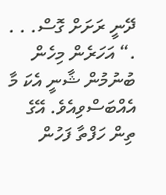ދޭނީ ރަށަށް ގޮސް. . . .“ އަހަރެން މިހެން ބުނުމުން ޝާނީ އެކަ މާ އެއްބަސްވިއެވެ. އޭގެ ތިން ހަފްތާ ފަހުން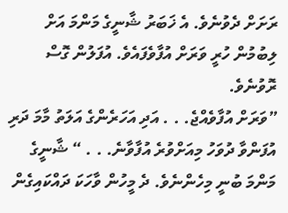ރަށަށް ދެވުނެވެ. އެ ޚަބަރު ޝާނީގެ މަންމަ އަށް ލިބުމުން ހުރީ ވަރަށް އުފާވެފައެވެ. އުފަލުން ގޮސް ރޮވުނެވެ.
”ވަރަށް އުފާވެއްޖެ. . . އަދި އަހަރެންގެ އަލަތު މާމަ ދަރި އުފަންވާ ދުވަހު މިއަށްވުރެ އުފާވާނެ. . . “ ޝާނީގެ މަންމަ ބުނީ މިހެންނެވެ. ދެ މީހުން ވާހަކަ ދައްކައިގެން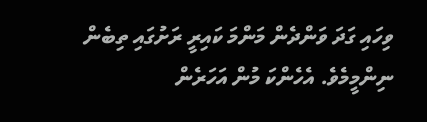ވިހައި ގަދަ ވަންދެން މަންމަ ކައިރީ ރަށުގައި ތިބެން ނިންމީމެވެ. އެހެންކަ މުން އަހަރެން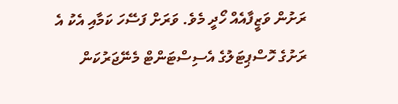ރަށުން ވަޒީފާއެއް ހޯދީ މެވެ. ވަރަށް ފަސޭހަ ކަމާއި އެކު އެ ރަށުގެ ހޮސްޕިޓަލުގެ އެސިސްޓަންޓް މެނޭޖަރުކަން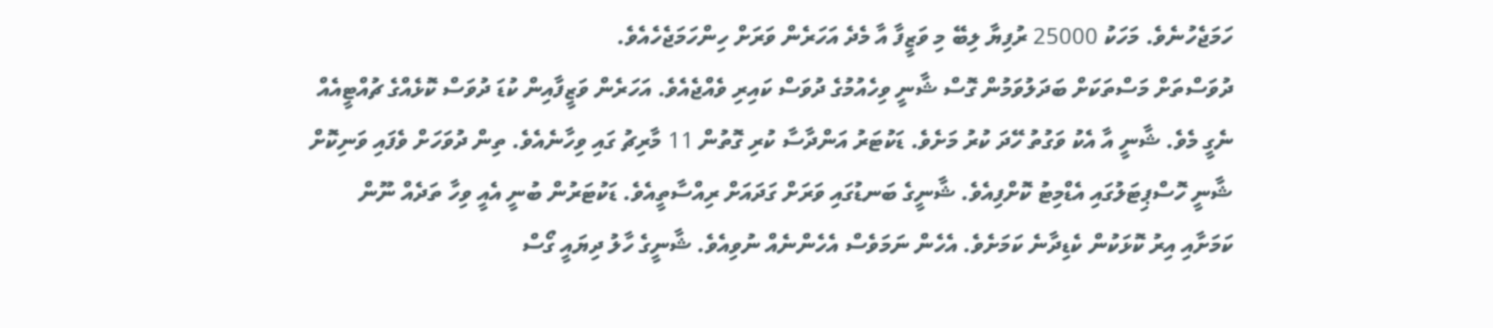ހަމަޖެހުނެވެ. މަހަކު 25000 ރުފިޔާ ލިބޭ މި ވަޒީފާ އާ މެދެ އަހަރެން ވަރަށް ހިންހަމަޖެހެއެވެ.
ދުވަސްތަށް މަސްތަކަށް ބަދަލުވަމުން ގޮސް ޝާނީ ވިހެއުމުގެ ދުވަސް ކައިރި ވެއްޖެއެވެ. އަހަރެން ވަޒީފާއިން ކުޑަ ދުވަސް ކޮޅެއްގެ ޗުއްޓީއެއް ނެގީ މެވެ. ޝާނީ އާ އެކު ވަގުތު ހޭދަ ކުރު މަށެވެ. ޑަކުޓަރު އަންދާސާ ކުރި ގޮތުން 11 މާރިޗު ގައި ވިހާނެއެވެ. ތިން ދުވަހަށް ވެފައި ވަނިކޮށް ޝާނީ ހޮސްޕިޓަލުގައި އެޑްމިޓު ކޮށްފިއެވެ. ޝާނީގެ ބަނޑުގައި ވަރަށް ގަދައަށް ރިއްސާތީއެވެ. ޑަކުޓަރުން ބުނީ އެއީ ވިހާ ތަދެއް ނޫން ކަމަށާއި އިރު ކޮޅަކުން ކެޑިދާނެ ކަމަށެވެ. އެހެން ނަމަވެސް އެހެންނެއް ނުވިއެވެ. ޝާނީގެ ހާލު ދިޔައީ ގޯސް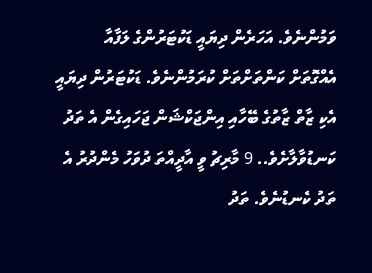ވަމުންނެވެ. އަހަރެން ދިޔައީ ޑަކުޓަރުންގެ ލަފާއާ އެއްގޮތަށް ކަންތަށްތަށް ކުރަމުންނެވެ. ޑަކުޓަރުން ދިޔައީ އެކި ޒާތް ޒާތުގެ ބޭހާއި އިންޖަކްޝަން ޖަހައިގެން އެ ތަދު ކަނޑުވާލާށެވެ.. 9 މާރިޗު ވީ އާދީއްތަ ދުވަހު މެންދުރު އެ ތަދު ކެނޑުނެވެ. ތަދު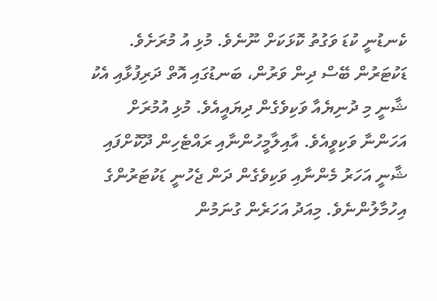ކެނޑުނީ ކުޑަ ވަގުތު ކޮޅަކަށް ނޫނެވެ. މުޅި އު މުރަށެވެ. ޑަކުޓަރުން ބޭސް ދިން ވަރުން، ބަނޑުގައި އޮތް ދަރިފުޅާއި އެކު ޝާނީ މި ދުނިޔެއާ ވަކިވެގެން ދިޔައީއެވެ. މުޅި އުމުރަށް އަހަންނާ ވަކިވީއެވެ. އާއިލާމީހުންނާއި ރައްޓެހިން ދޫކޮށްފައި ޝާނީ އަހަރު މެންނާއި ވަކިވެގެން ދަން ޖެހުނީ ޑަކުޓަރުންގެ އިހުމާލުންނެވެ. މިއަދު އަހަރެން ގުނަމުން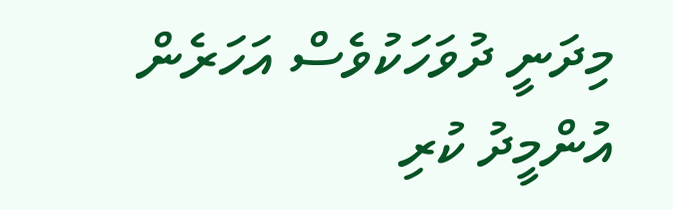މިދަނީ ދުވަހަކުވެސް އަހަރެން އުންމީދު ކުރި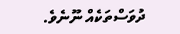ދުވަސްތަކެއް ނޫނެވެ.